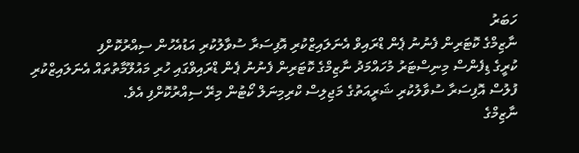ހަބަރު
ނާޒިމްގެ ކޮޓަރިން ފެނުނު ޕެން ޑްރައިވް އެނަލައިޒްކުރި އޮފިސަރާ ސުވާލުކުރި އަޑުއެހުން ސިއްރުކޮށްފި
ކުރީގެ ޑިފެންސް މިނިސްޓަރު މުހައްމަދު ނާޒިމްގެ ކޮޓަރިން ފެނުނު ޕެން ޑްރައިވްގައި ހުރި މައުލޫމާތުތައް އެނަލައިޒްކުރި ފުލުސް އޮފިސަރާ ސުވާލުކުރި ޝަރީއަތުގެ މަޖިލިސް ކްރިމިނަލް ކޯޓުން މިރޭ ސިއްރުކޮށްފި އެވެ.
ނާޒިމްގެ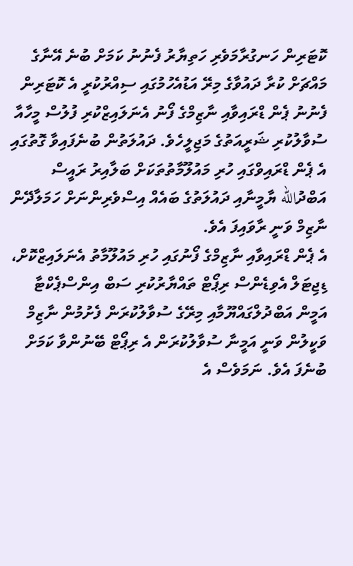ކޮޓަރިން ހަނގުރާމަވެރި ހަތިޔާރު ފެނުނު ކަމަށް ބުނެ އޭނާގެ މައްޗަށް ކުރާ ދައުވާގެ މިރޭ އަޑުއެހުމުގައި ސިއްރުކުރީ އެ ކޮޓަރިން ފެނުނު ޕެން ޑްރައިވާއި ނާޒިމްގެ ފޯނު އެނަލައިޒްކުރި ފުލުސް މީހާއާ ސުވާލުކުރި ޝަރީއަތުގެ މަޖިލީހެވެ. ދައުލަތުން ބުނެފައިވާ ގޮތުގައި އެ ޕެން ޑްރައިވްގައި ހުރި މައުލޫމާތުތަކަށް ބަލާއިރު ރައީސް އަބްދުالله ޔާމީނާއި ދައުލަތުގެ ބައެއް އިސްވެރިންނަށް ހަމަލާދޭން ނާޒިމް ވަނީ ރާވައިފަ އެވެ.
އެ ޕެން ޑްރައިވާއި ނާޒިމްގެ ފޯނުގައި ހުރި މައުލޫމާތު އެނަލައިޒްކޮށް، ޑިޖިޓަލް އެވިޑެންސް ރިޕޯޓް ތައްޔާރުކުރި ސަބް އިންސްޕެކްޓާ އަމީން އަބްދުލްގައްޔޫމާއި މިރޭގެ ސުވާލުކުރަން ފެށުމުން ނާޒިމް ވަކީލުން ވަނީ އަމީނާ ސުވާލުކުރަން އެ ރިޕޯޓް ބޭނުންވާ ކަމަށް ބުނެފަ އެވެ. ނަމަވެސް އެ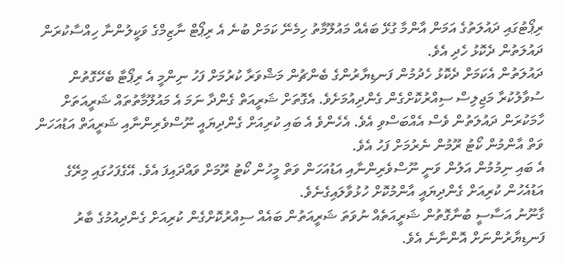ރިޕޯޓުގައި ދައުލަތުގެ އަމަން އާންމާ ގުޅޭ ބައެއް މައުލޫމާތު ހިމެނޭ ކަމަށް ބުނެ އެ ރިޕޯޓް ނާޒިމްގެ ވަކީލުންނާ ހިއްސާކުރަން ދައުލަތުން ދެކޮޅު ހެދި އެވެ.
ދައުލަތުން އެކަމަށް ދެކޮޅު ހެދުމުން ފަނޑިޔާރުންގެ ބެންޗުން މަޝްވަރާ ކުރުމަށް ފަހު ނިންމީ އެ ރިޕޯޓާ ބެހޭގޮތުން ސުވާލުކުރާ މަޖިލިސް ސިއްރުކޮށްގެން ގެންދިއުމަށެވެ. އެގޮތަށް ޝަރީއަތް ގެންދާ ނަމަ އެ މައުލޫމާތުތައް ޝަރީއަތަށް ހާމަކުރަން ދައުލަތުން ވެސް އެއްބަސްވި އެވެ. އެހެންވެ އެ ބައި ކުރިއަށް ގެންދިޔައީ ނޫސްވެރިންނާއި ޝަރީއަތް އަޑުއަހަން ވަތް އާންމުން ކޯޓު ރޫމުން ނެރުމަށް ފަހު އެވެ.
އެ ބައި ނިމުމުން އަލުން ވަނީ ނޫސްވެރިންނާއި އަޑުއަހަން ވަތް މީހުން ކޯޓު ރޫމަށް ވައްދައިފަ އެވެ. އޭގެފަހުގައި މިރޭގެ އަޑުއެހުން ކުރިއަށް ގެންދިޔައީ އާންމުކޮށް ހުޅުވާލައިގެނެވެ.
ގާނޫނު އަސާސީ ބުނާގޮތުން ޝަރީއަތެއް ނުވަތަ ޝަރީއަތުން ބައެއް ސިއްރުކޮށްގެން ކުރިއަށް ގެންދިއުމުގެ ބާރު ފަނޑިޔާރުންނަށް އޮންނާނެ އެވެ.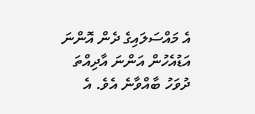އެ މައްސަލައިގެ ދެން އޮންނަ އަޑުއެހުން އަންނަ އާދިއްތަ ދުވަހު ބާއްވާނެ އެވެ. އެ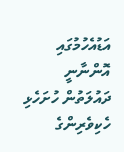އަޑުއެހުމުގައި އޮންނާނީ ދައުލަތުން ހުށަހެޅި ހެކިވެރިންގެ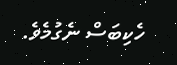ހެކިބަސް ނެގުމެވެ.